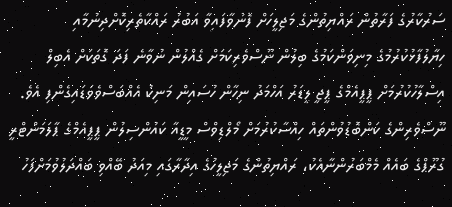ސަރުކާރުގެ ފަރާތުން ރައްޔިތުންގެ މަޖިލީހަށް ފޮނުވާފައިވާ އަބުރު ރައްކާތެރިކޮށްދިނުމާއި ހިޔާލުފާޅުކުރުމުގެ މިނިވަންކަމުގެ ބިލުން ނޫސްވެރިކަމަށް ގެއްލުން ނުވާނެ ފަދަ ގޮތަކަށް އެބިލް އިސްލާހުކުރުމަށް ޕީޕީއެމްގެ ޕީޖީ ލީޑަރު އަހްމަދު ނިހާން ހުސައިން މަނިކު އެއްބަސްވެވަޑައިގެންފި އެވެ.
ނޫސްވެރިންގެ ކަންބޮޑުވުންތައް ހިއްސާކުރުމަށް މޯލްޑިވްސް މީޑީއާ ކައުންސިލުން ޕީޕީއެމްގެ ޕާލަމަންޓްރީ ގުރޫޕްގެ ބައެއް މެމްބަރުންނާއެކު، ރައްޔިތުންގެ މަޖިލީހުގެ އިދާރާގައި މިއަދު ބޭއްވި ބައްދަލުވުމަށްފަހު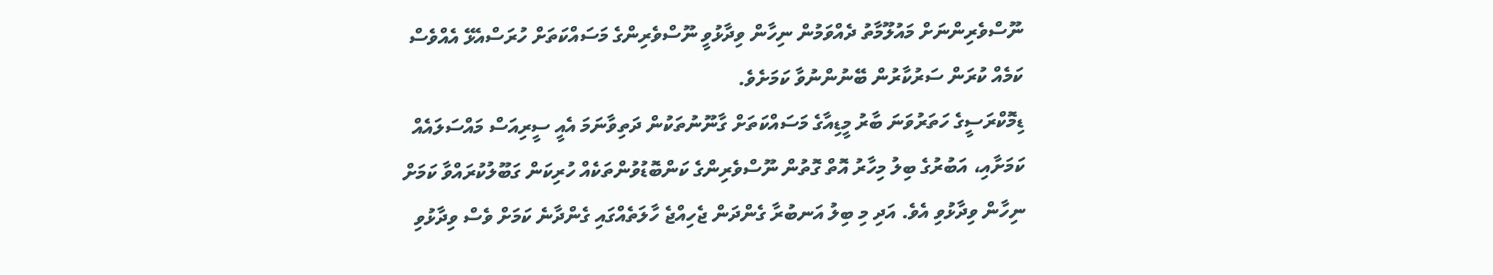ނޫސްވެރިންނަށް މައުލޫމާތު ދެއްވަމުން ނިހާން ވިދާޅުވީ ނޫސްވެރިންގެ މަސައްކަތަށް ހުރަސްއެޅޭ އެއްވެސް ކަމެއް ކުރަން ސަރުކާރުން ބޭނުންނުވާ ކަމަށެވެ.
ޑިމޮކްރަސީގެ ހަތަރުވަނަ ބާރު މީޑިއާގެ މަސައްކަތަށް ގާނޫނުތަކުން ދަތިވާނަމަ އެއީ ސީރިއަސް މައްސަލައެއް ކަމަށާއި، އަބުރުގެ ބިލު މިހާރު އޮތް ގޮތުން ނޫސްވެރިންގެ ކަންބޮޑުވުންތަކެއް ހުރިކަން ގަބޫލުކުރައްވާ ކަމަށް ނިހާން ވިދާޅުވި އެވެ. އަދި މި ބިލު އަނބުރާ ގެންދަން ޖެހިއްޖެ ހާލަތެއްގައި ގެންދާނެ ކަމަށް ވެސް ވިދާޅުވި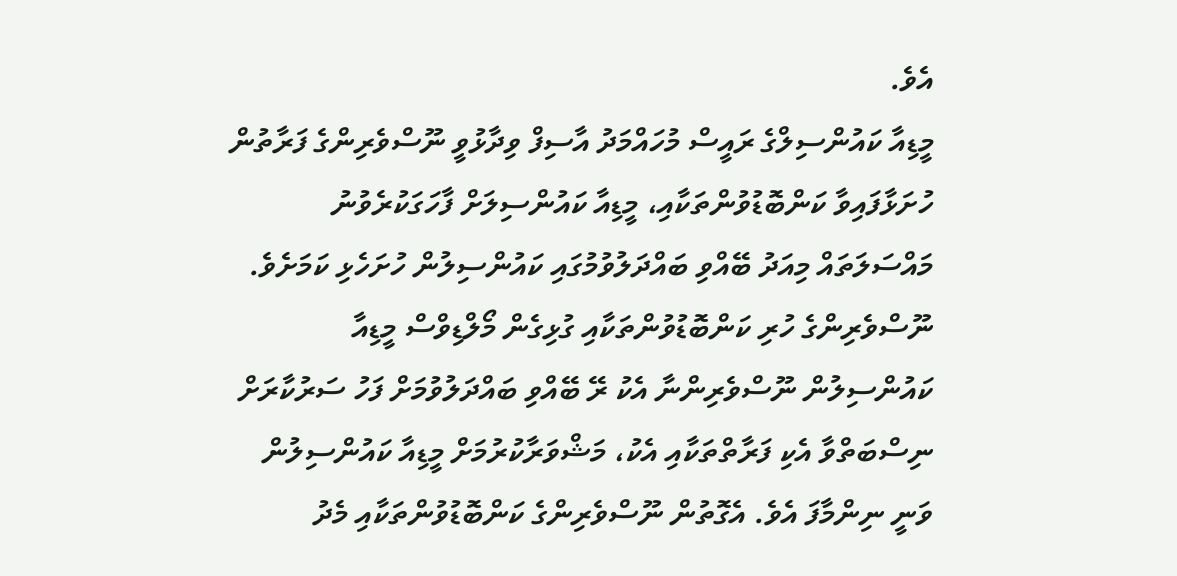އެވެ.
މީޑިއާ ކައުންސިލްގެ ރައީސް މުހައްމަދު އާސިފް ވިދާޅުވީ ނޫސްވެރިންގެ ފަރާތުން ހުށަޅާފައިވާ ކަންބޮޑުވުންތަކާއި، މީޑިއާ ކައުންސިލަށް ފާހަގަކުރެވުނު މައްސަލަތައް މިއަދު ބޭއްވި ބައްދަލުވުމުގައި ކައުންސިލުން ހުށަހެޅި ކަމަށެވެ.
ނޫސްވެރިންގެ ހުރި ކަންބޮޑުވުންތަކާއި ގުޅިގެން މޯލްޑިވްސް މީޑިއާ ކައުންސިލުން ނޫސްވެރިންނާ އެކު ރޭ ބޭއްވި ބައްދަލުވުމަށް ފަހު ސަރުކާރަށް ނިސްބަތްވާ އެކި ފަރާތްތަކާއި އެކު، މަޝްވަރާކުރުމަށް މީޑިއާ ކައުންސިލުން ވަނީ ނިންމާފަ އެވެ. އެގޮތުން ނޫސްވެރިންގެ ކަންބޮޑުވުންތަކާއި މެދު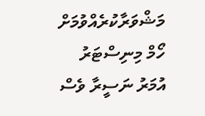މަޝްވަރާކުރެއްވުމަށް ހޯމް މިނިސްޓަރު އުމަރު ނަސީރާ ވެސް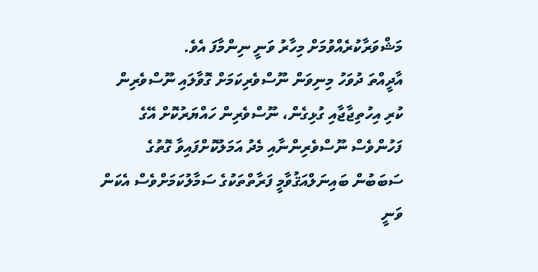މަޝްވަރާކުރެއްވުމަށް މިހާރު ވަނީ ނިންމާފަ އެވެ.
އާދީއްތަ ދުވަހު މިނިވަން ނޫސްވެރިކަމަށް ގޮވާލައި ނޫސްވެރިން ކުރި އިހުތިޖާޖާއި ގުޅިގެން، ނޫސްވެރިން ހައްޔަރުކޮށް އޭގެ ފަހުންވެސް ނޫސްވެރިންނާއި މެދު އަމަލުކޮށްފައިވާ ގޮތުގެ ސަބަބުން ބައިނަލްއަޤުވާމީ ފަރާތްތަކުގެ ސަމާލުކަމަށްވެސް އެކަން ވަނީ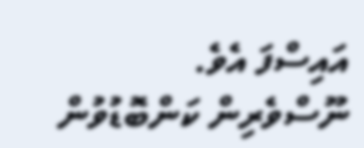އައިސްފަ އެވެ.
ނޫސްވެރިން ކަންބޮޑުވުން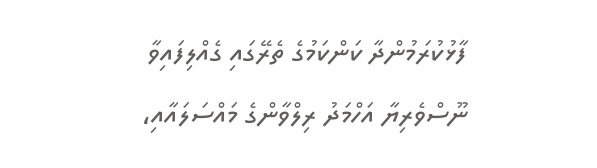ފާޅުކުރަމުންދާ ކަންކަމުގެ ތެރޭގައި ގެއްލިފައިވާ ނޫސްވެރިޔާ އަހްމަދު ރިލްވާންގެ މައްސަލައާއި،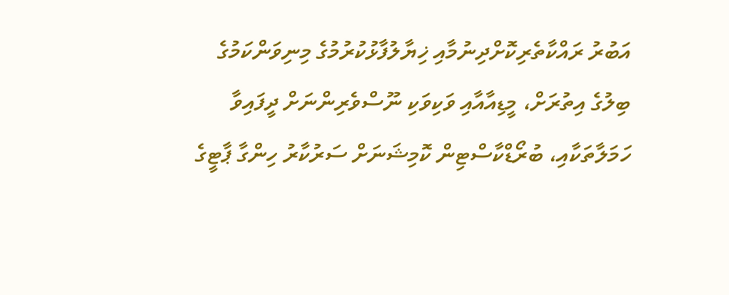އަބުރު ރައްކާތެރިކޮށްދިނުމާއި ޚިޔާލުފާޅުކުރުމުގެ މިނިވަންކަމުގެ ބިލުގެ އިތުރަށް، މީޑިއާއާއި ވަކިވަކި ނޫސްވެރިންނަށް ދީފައިވާ ހަމަލާތަކާއި، ބުރޯޑްކާސްޓިން ކޮމިޝަނަށް ސަރުކާރު ހިންގާ ޕާޓީގެ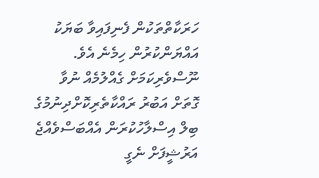ހަރަކާތްތަކުން ފެނިފައިވާ ބަޔަކު އައްޔަންކުރުން ހިމެނެ އެވެ.
ނޫސްވެރިކަމަށް ގެއްލުމެއް ނުވާ ގޮތަށް އަބުރު ރައްކާތެރިކޮށްދިނުމުގެ ބިލް އިސްލާހުކުރަން އެއްބަސްވެއްޖެ
އަރުޝީފަށް ނެގީ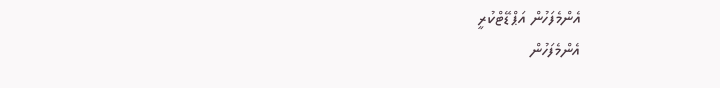އެންމެފަހުން އަޕްޑޭޓްކުރީ
އެންމެފަހުން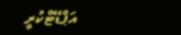އަޕްޑޭޓްކުރީ